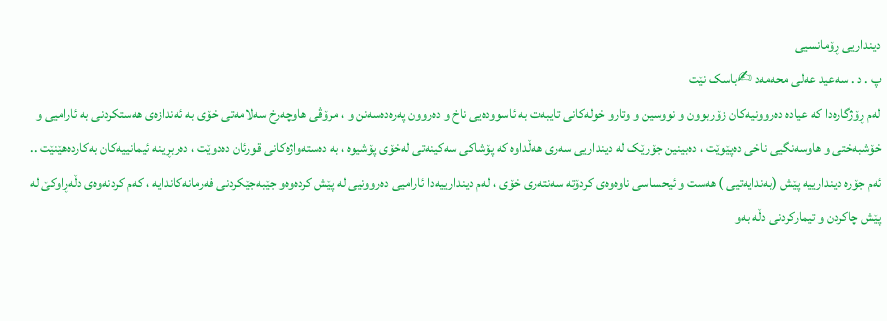دینداریی ڕۆمانسیی
پ . د . سەعید عەلی محەمەد ✍باسک نێت
لەم ڕۆژگارەدا کە عیادە دەروونیەکان زۆربوون و نووسین و وتارو خولەکانی تایبەت بە ئاسوودەیی ناخ و دەروون پەرەدەسەنن و ، مرۆڤی هاوچەرخ سەلامەتی خۆی بە ئەندازەی هەستکردنی بە ئارامیی و خۆشبەختی و هاوسەنگیی ناخی دەپێوێت ، دەبینین جۆرێک لە دینداریی سەری هەڵداوە کە پۆشاکی سەکینەتی لەخۆی پۆشیوە ، بە دەستەواژەکانی قورئان دەدوێت ، دەربڕینە ئیمانییەکان بەکاردەهێنێت ..
ئەم جۆرە دیندارییە پێش (بەندایەتیی ) هەست و ئیحساسی ناوەوەی کردۆتە سەنتەری خۆی ، لەم دیندارییەدا ئارامیی دەروونیی لە پێش کردەوەو جێبەجێکردنی فەرمانەکاندایە ، کەم کردنەوەی دڵەڕاوکێ لە پێش چاکردن و تیمارکردنی دڵە بەو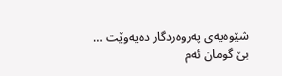شێوەیەی پەروەردگار دەیەوێت …
بێ گومان ئەم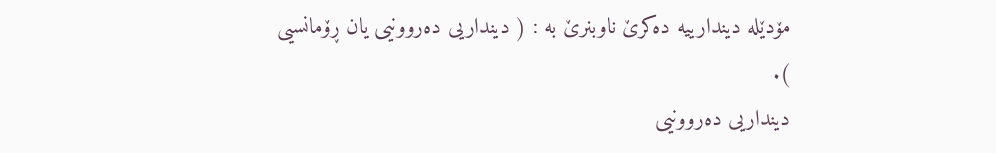مۆدێلە دیندارییە دەکرێ ناوبنرێ بە : ( دینداریی دەروونیی یان ڕۆمانسیی ).
دینداریی دەروونیی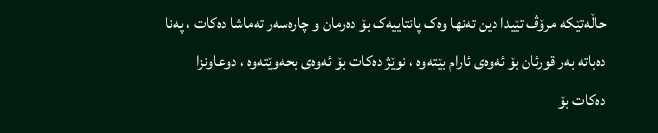حاڵەتێکە مرۆڤ تێیدا دین تەنها وەک پانتاییەک بۆ دەرمان و چارەسەر تەماشا دەکات ، پەنا دەباتە بەر قورئان بۆ ئەوەی ئارام بێتەوە ، نوێژ دەکات بۆ ئەوەی بحەوێتەوە ، دوعاونزا دەکات بۆ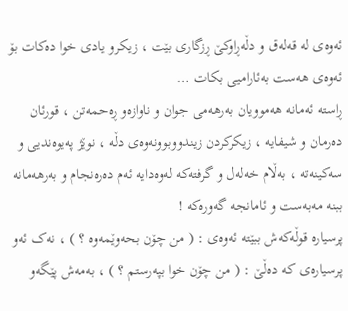ئەوەی لە قەلەق و دڵەڕاوکێ ڕزگاری بێت ، زیکرو یادی خوا دەکات بۆ ئەوەی هەست بەئارامیی بکات …
ڕاستە ئەمانە هەموویان بەرهەمی جوان و ناوازەو ڕەحمەتن ، قورئان دەرمان و شیفایە ، زیکرکردن زیندووبوونەوەی دڵە ، نوێژ پەیوەندیی و سەکینەتە ، بەڵام خەلەل و گرفتەکە لەوەدایە ئەم دەرەنجام و بەرهەمانە ببنە مەبەست و ئامانجە گەورەکە !
پرسیارە قوڵەکەش ببێتە ئەوەی : ( من چۆن بحەوێمەوە ؟ ) ، نەک ئەو پرسیارەی کە دەڵێ : ( من چۆن خوا بپەرستم ؟ ) ، بەمەش پێگەو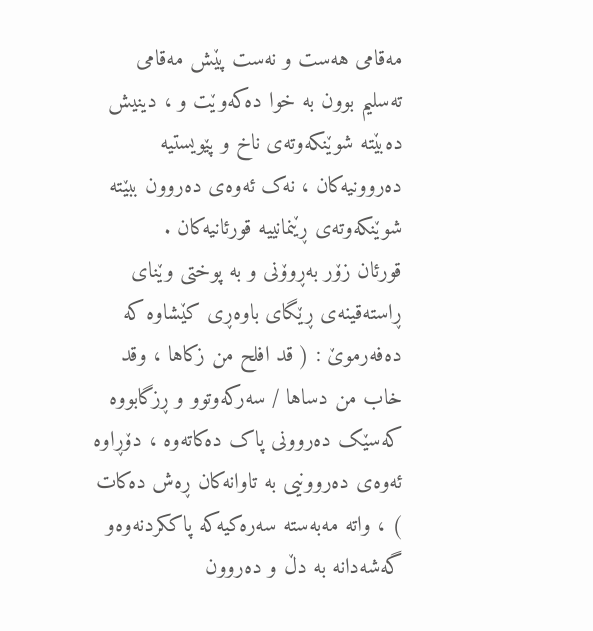مەقامی هەست و نەست پێش مەقامی تەسلیم بوون بە خوا دەکەوێت و ، دینیش دەبێتە شوێنکەوتەی ناخ و پێویستیە دەروونیەکان ، نەک ئەوەی دەروون ببێتە شوێنکەوتەی ڕێنمانییە قورئانیەکان .
قورئان زۆر بەڕوۆنی و بە پوختی وێنای ڕاستەقینەی ڕێگای باوەڕی کێشاوە کە دەفەرموێ : ( قد افلح من زکاها ، وقد خاب من دساها / سەرکەوتوو و ڕزگابووە کەسێک دەروونی پاک دەکاتەوە ، دۆڕاوە ئەوەی دەروونیی بە تاوانەکان ڕەش دەکات ) ، واتە مەبەستە سەرەکیەکە پاککردنەوەو گەشەدانە بە دڵ و دەروون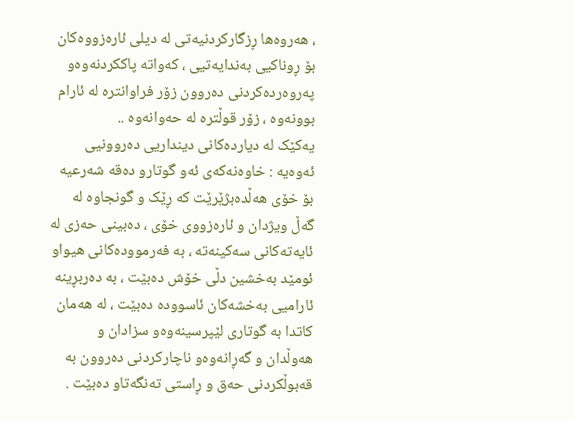، هەروەها ڕزگارکردنیەتی لە دیلی ئارەزووەکان بۆ ڕوناکیی بەندایەتیی ، کەواتە پاککردنەوەو پەروەردەکردنی دەروون زۆر فراوانترە لە ئارام بوونەوە ، زۆر قوڵترە لە حەوانەوە ..
یەکێک لە دیاردەکانی دینداریی دەروونیی ئەوەیە : خاوەنەکەی ئەو گوتارو دەقە شەرعیه بۆ خۆی هەڵدەبژێرێت کە ڕێک و گونجاوە لە گەڵ ویژدان و ئارەزووی خۆی ، دەبینی حەزی لە ئایەتەکانی سەکینەتە ، بە فەرموودەکانی هیواو ئومێد بەخشین دڵی خۆش دەبێت ، بە دەربڕینە ئارامیی بەخشەکان ئاسوودە دەبێت ، لە هەمان کاتدا بە گوتاری لێپرسینەوەو سزادان و هەوڵدان و گەڕانەوەو ناچارکردنی دەروون بە قەبوڵکردنی حەق و ڕاستی تەنگەتاو دەبێت .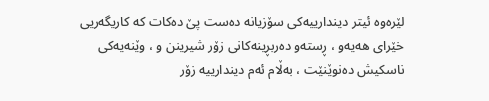لێرەوە ئیتر دیندارییەکی سۆزیانە دەست پێ دەکات کە کاریگەریی خێرای هەیەو ، ڕستەو دەربڕینەکانی زۆر شیرینن و ، وێنەیەکی ناسکیش دەنوێنێت ، بەڵام ئەم دیندارییە زۆر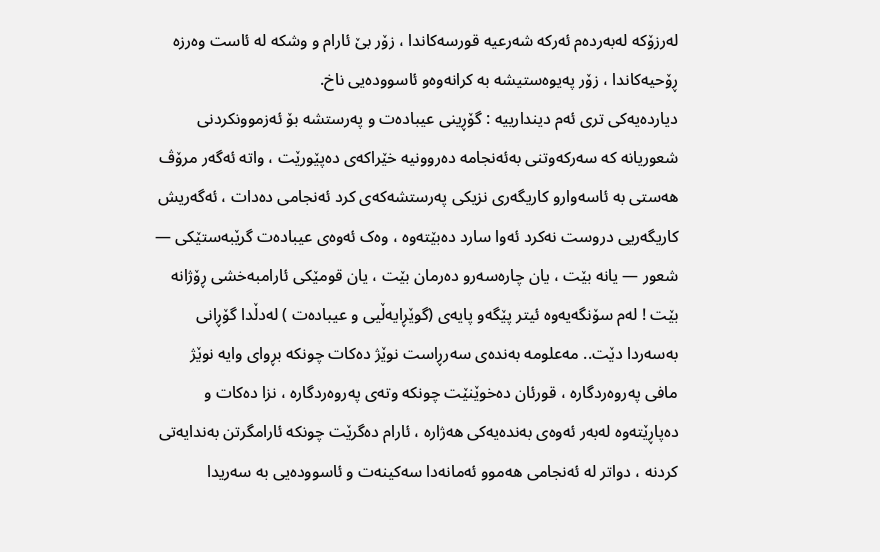لەرزۆکە لەبەردەم ئەرکە شەرعیە قورسەکاندا ، زۆر بێ ئارام و وشکە لە ئاست وەرزە ڕۆحیەکاندا ، زۆر پەیوەستیشە بە کرانەوەو ئاسوودەیی ناخ.
دیاردەیەکی تری ئەم دیندارییە : گۆڕینی عیبادەت و پەرستشە بۆ ئەزموونکردنی شعوریانە کە سەرکەوتنی بەئەنجامە دەروونیە خێراکەی دەپێورێت ، واتە ئەگەر مرۆڤ هەستی بە ئاسەوارو کاریگەری نزیکی پەرستشەکەی کرد ئەنجامی دەدات ، ئەگەریش کاریگەریی دروست نەکرد ئەوا سارد دەبێتەوە ، وەک ئەوەی عیبادەت گرێبەستێکی — شعور — یانە بێت ، یان چارەسەرو دەرمان بێت ، یان قومێکی ئارامبەخشی ڕۆژانە بێت ! لەم سۆنگەیەوە ئیتر پێگەو پایەی (گوێڕایەڵیی و عیبادەت ) لەدڵدا گۆڕانی بەسەردا دێت.. مەعلومە بەندەی سەرڕاست نوێژ دەکات چونکە بڕوای وایە نوێژ مافی پەروەردگارە ، قورئان دەخوێنێت چونکە وتەی پەروەردگارە ، نزا دەکات و دەپاڕێتەوە لەبەر ئەوەی بەندەیەکی هەژارە ، ئارام دەگرێت چونکە ئارامگرتن بەندایەتی کردنە ، دواتر لە ئەنجامی هەموو ئەمانەدا سەکینەت و ئاسوودەیی بە سەریدا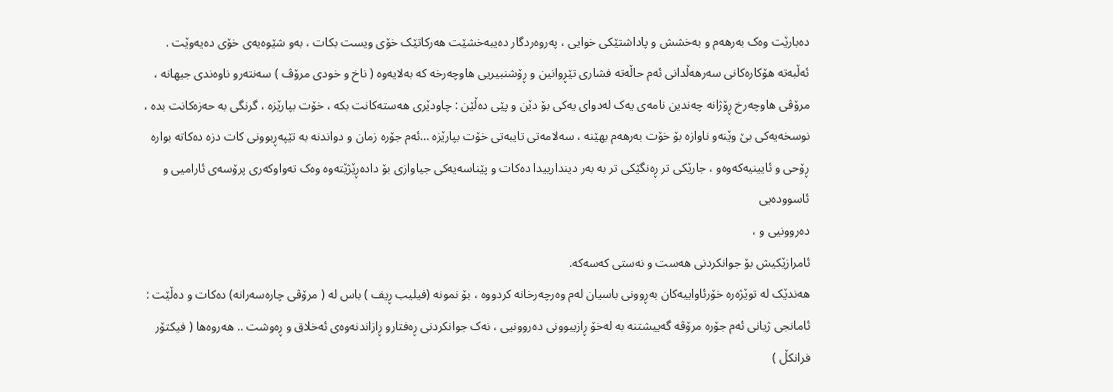دەبارێت وەک بەرهەم و بەخشش و پاداشتێکی خوایی ، پەروەردگار دەیبەخشێت هەرکاتێک خۆی ویست بکات ، بەو شێوەیەی خۆی دەیەوێت .
ئەڵبەتە هۆکارەکانی سەرهەڵدانی ئەم حاڵەتە فشاری تێڕوانین و ڕۆشنبیریی هاوچەرخە کە بەلایەوە ( ناخ و خودی مرۆڤ ) سەنتەرو ناوەندی جیهانە ، مرۆڤی هاوچەرخ ڕۆژانە چەندین نامەی یەک لەدوای یەکی بۆ دێن و پێی دەڵێن : چاودێری هەستەکانت بکە ، خۆت بپارێزه ، گرنگی بە حەزەکانت بدە ، نوسخەیەکی بێ وێنەو ناوازە بۆ خۆت بەرهەم بهێنە ، سەلامەتی تایبەتی خۆت بپارێزە …ئەم جۆرە زمان و دواندنە بە تێپەڕبوونی کات دزە دەکاتە بوارە ڕۆحی و ئایینیەکەوەو ، جارێکی تر ڕەنگێکی تر بە بەر دیندارییدا دەکات و پێناسەیەکی جیاوازی بۆ دادەڕێژێتەوە وەک تەواوکەری پرۆسەی ئارامیی و ئاسوودەیی
دەروونیی و ،
ئامرازێکیش بۆ جوانکردنی هەست و نەستی کەسەکە.
هەندێک لە توێژەرە خۆرئاواییەکان بەڕوونی باسیان لەم وەرچەرخانە کردووە ، بۆ نمونە (فیلیب ڕیف ) باس لە ( مرۆڤی چارەسەرانە) دەکات و دەڵێت : ئامانجی ژیانی ئەم جۆرە مرۆڤە گەییشتنە بە لەخۆ ڕازیبوونی دەروونیی ، نەک جوانکردنی ڕەفتارو ڕازاندنەوەی ئەخلاق و ڕەوشت .. هەروەها ( فیکتۆر فرانکڵ )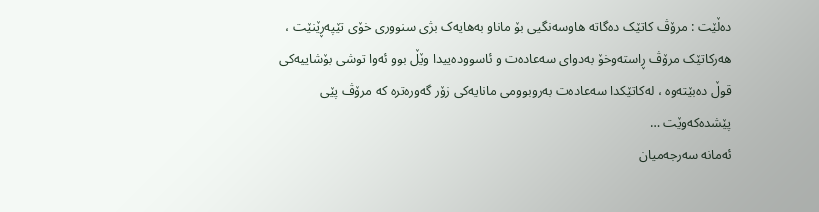دەڵێت : مرۆڤ کاتێک دەگاتە هاوسەنگیی بۆ ماناو بەهایەک بژی سنووری خۆی تێپەڕێنێت ، هەرکاتێک مرۆڤ ڕاستەوخۆ بەدوای سەعادەت و ئاسوودەییدا وێڵ بوو ئەوا توشی بۆشاییەکی قوڵ دەبێتەوە ، لەکاتێکدا سەعادەت بەروبوومی مانایەکی زۆر گەورەترە کە مرۆڤ پێی پێشدەکەوێت …
ئەمانە سەرجەمیان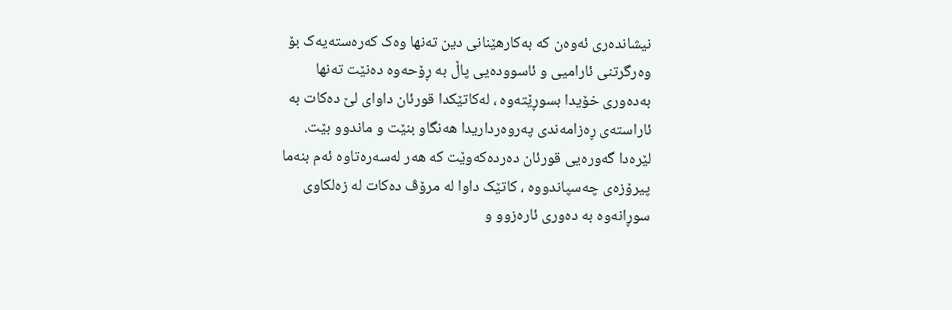نیشاندەری ئەوەن کە بەکارهێنانی دین تەنها وەک کەرەستەیەک بۆ وەرگرتنی ئارامیی و ئاسوودەیی پاڵ بە ڕۆحەوە دەنێت تەنها بەدەوری خۆیدا بسوڕێتەوە ، لەکاتێکدا قورئان داوای لێ دەکات بە ئاراستەی ڕەزامەندی پەروەرداریدا هەنگاو بنێت و ماندوو بێت.
لێرەدا گەورەیی قورئان دەردەکەوێت کە هەر لەسەرەتاوە ئەم بنەما پیرۆزەی چەسپاندووە ، کاتێک داوا لە مرۆڤ دەکات لە زەلکاوی سوڕانەوە بە دەوری ئارەزوو و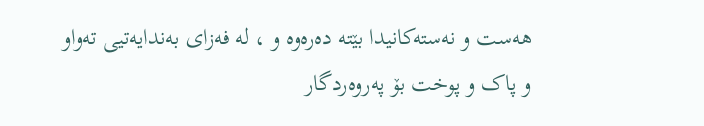هەست و نەستەکانیدا بێتە دەرەوە و ، لە فەزای بەندایەتیی تەواو و پاک و پوخت بۆ پەروەردگار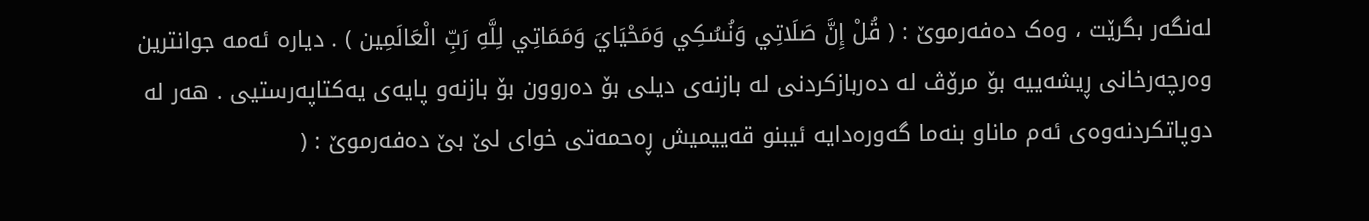لەنگەر بگرێت ، وەک دەفەرموێ : ( قُلْ إِنَّ صَلَاتِي وَنُسُكِي وَمَحْيَايَ وَمَمَاتِي لِلَّهِ رَبِّ الْعَالَمِين ) . دیارە ئەمە جوانترین وەرچەرخانی ڕیشەییە بۆ مرۆڤ لە دەربازکردنی لە بازنەی دیلی بۆ دەروون بۆ بازنەو پایەی یەکتاپەرستیی . هەر لە دوپاتکردنەوەی ئەم ماناو بنەما گەورەدایە ئیبنو قەییمیش ڕەحمەتی خوای لێ بێ دەفەرموێ : (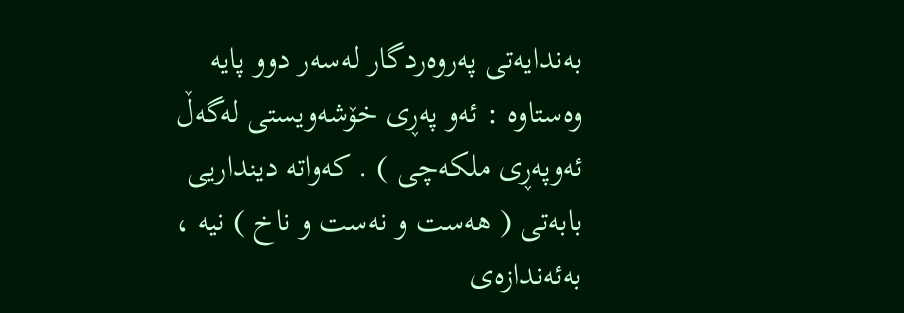بەندایەتی پەروەردگار لەسەر دوو پایە وەستاوە : ئەو پەڕی خۆشەویستی لەگەڵ ئەوپەڕی ملکەچی ) . کەواتە دینداریی بابەتی ( هەست و نەست و ناخ ) نیە ، بەئەندازەی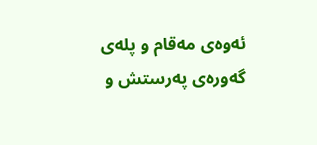ئەوەی مەقام و پلەی گەورەی پەرستش و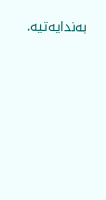بەندایەتیە.